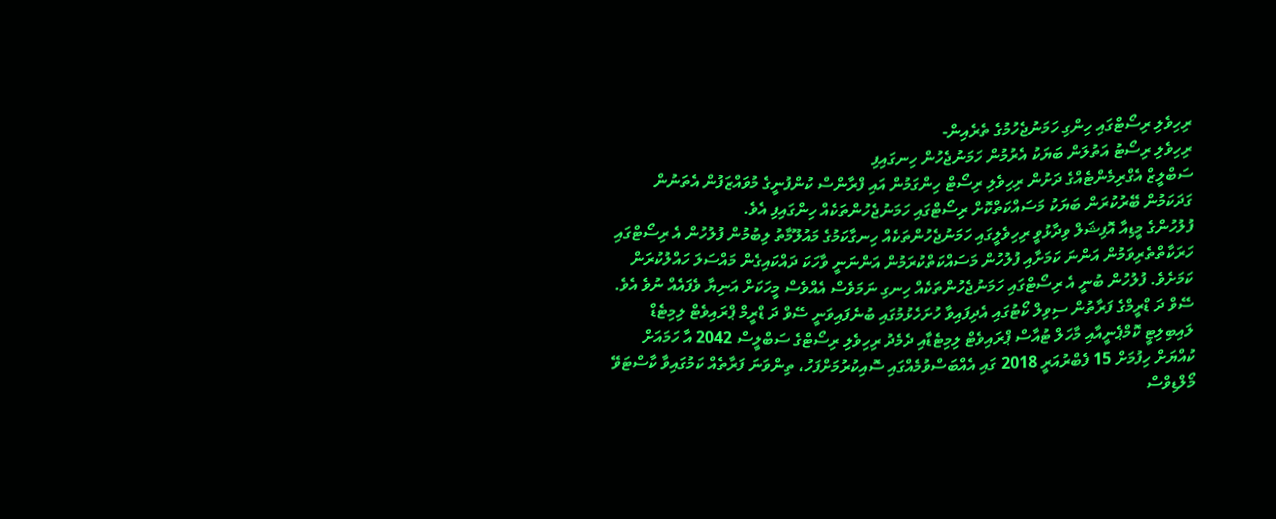ރިހިވެލި ރިސޯޓްގައި ހިންގި ހަމަނުޖެހުމުގެ ތެރެއިން-
ރިހިވެލި ރިސޯޓު އަތުލަން ބަޔަކު އެރުމުން ހަމަނުޖެހުން ހިނގައިފި
ސަބްލީޒް އެގްރިމެންޓެއްގެ ދަށުން ރިހިވެލި ރިސޯޓް ހިންގަމުން އައި ފްރާންސް ކުންފުނީގެ މުވައްޒަފުން އެތަނުން ގަދަކަމުން ބޭރުކުރަން ބަޔަކު މަސައްކަތްކޮށް ރިސޯޓްގައި ހަމަނުޖެހުންތަކެއް ހިންގައިފި އެވެ.
ފުލުހުންގެ މީޑިއާ އޮފިޝަލް ވިދާޅުވީ ރިހިވެލީގައި ހަމަނުޖެހުންތަކެއް ހިނގާކަމުގެ މައުލޫމާތު ލިބުމުން ފުލުހުން އެ ރިސޯޓްގައި ހަރަކާތްތެރިވަމުން އަންނަ ކަމަށާއި ފުލުހުން މަސައްކަތްކުރަމުން އަންނަނީ ވާހަކަ ދައްކައިގެން މައްސަލަ ހައްލުކުރަން ކަމަށެވެ. ފުލުހުން ބުނީ އެ ރިސޯޓްގައި ހަމަނުޖެހުންތަކެއް ހިނގި ނަމަވެސް އެއްވެސް މީހަކަށް އަނިޔާ ވެފައެއް ނުވެ އެވެ.
ސޭވް ދަ ޑްރީމްގެ ފަރާތުން ސިވިލް ކޯޓުގައި އެދިފައިވާ ހުށަހެޅުމުގައި ބުނެފައިވަނީ ސޭވް ދަ ޑްރީމް ޕްރައިވެޓް ލިމިޓެޑް ލައިބިލިޓީ ކޮމްޕެނީއާއި މާހަލް ޓުއާސް ޕްރައިވެޓް ލިމިޓެޑާއި ދެމެދު ރިހިވެލި ރިސޯޓްގެ ސަބްލީސް 2042 އާ ހަމައަށް ކުއްޔަށް ހިފުމަށް 15 ފެބްރުއަރީ 2018 ގައި އެއްބަސްވުމެއްގައި ސޮއިކުރުމަށްފަހު، ތިންވަނަ ފަރާތެއް ކަމުގައިވާ ކާސްޓަވޭ މޯލްޑިވްސް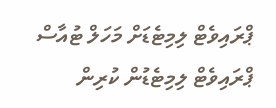ޕްރައިވެޓް ލިމިޓެޑަށް މަހަލް ޓުއާސް ޕްރައިވެޓް ލިމިޓެޑުން ކުރިން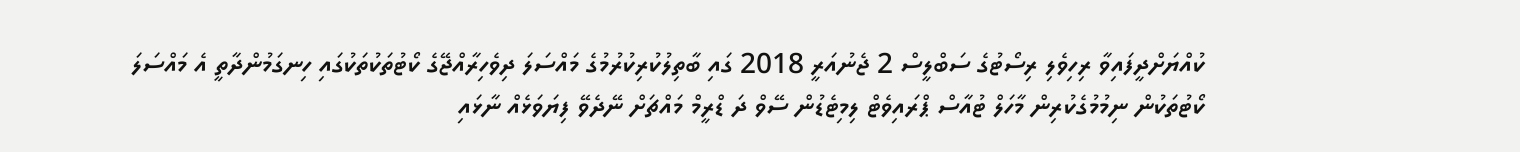ކުއްޔަށްދީފައިވާ ރިހިވެލި ރިސޯޓުގެ ސަބްލީސް 2 ޖެނުއަރީ 2018 ގައި ބާތިލުކުރިކުރުމުގެ މައްސަލަ ދިވެހިރާއްޖޭގެ ކޯޓުތަކުތަކުގައި ހިނގަމުންދާތީ އެ މައްސަލަ ކޯޓުތަކުން ނިމުމުގެކުރިން މާހަލް ޓުއާސް ޕްރައިވެޓް ލިމިޓެޑުން ސޭވް ދަ ޑްރީމް މައްޗަށް ނޭދެވޭ ފިޔަވަޅެއް ނާޅައި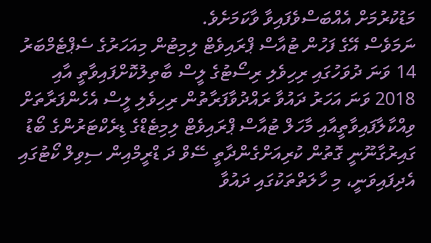މަޑުކުރުމަށް އެއްބަސްވެފައިވާ ވާކަމަށެވެ.
ނަމަވެސް އޭގެ ފަހުން ޓުއާސް ޕްރައިވެޓް ލިމިޓުން މިއަހަރުގެ ސެޕްޓެމްބަރު 14 ވަނަ ދުވަހުގައި ރިހިވެލި ރިސޯޓުގެ ލީސް ބާތިލުކޮށްފައިވާތީ އާއި 2018 ވަނަ އަހަރު ދައުވާ ރައްދުވާފަރާތުން ރިހިވެލި ލީސް އެހެންފަރާތަށް ވިއްކާލާފައިވާތީއާއި މާހަލް ޓުއާސް ޕްރައިވެޓް ލިމިޓެޑްގެ ޑިރެކްޓަރުންގެ ބޯޑު ގައިރުގާނޫނީ ގޮތުން ކުރިއަށްގެންދާތީ ސޭވް ދަ ޑްރީމްއިން ސިވިލް ކޯޓުގައި އެދިފައިވަނީ، މި ހާލަތްތަކުގައި ދައުވާ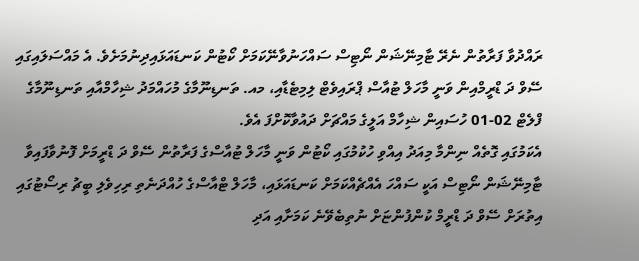ރައްދުވާ ފަރާތުން ނެރޭ ޓާމިނޭޝަން ނޯޓިސް ސައްހަނުވާނޭކަމަށް ކޯޓުން ކަނޑައަޅައިދިނުމަށެވެ. އެ މައްސަލައިގައި ސޭވް ދަ ޑްރީމްއިން ވަނީ މާހަލް ޓުއާސް ޕްރައިވެޓް ލިމިޓެޑާއި، މއ. ތަނޑިނޫމާގެ މުހައްމަދު ޝިހާމްއާއި ތަނޑިނޫމާގެ ފްލެޓް 02-01 ހުސައިން ޝިހާމް އަލީގެ މައްޗަށް ދައުވާކޮށްފަ އެވެ.
އެކަމުގައި ގޮތެއް ނިންމާ މިއަދު އިއްވި ހުކުމުގައި ކޯޓުން ވަނީ މާހަލް ޓުއާސްގެ ފަރާތުން ސޭވް ދަ ޑްރީމަށް ފޮނުވާފައިވާ ޓާމިނޭޝަން ނޯޓިސް އަކީ ސައްހަ އެއްޗެއްކަމަށް ކަނޑައަޅައި، މާހަލް ޓްއާސްގެ ހުއްދަނެތި ރިހިވެލި ބީޗު ރިސޯޓުގައި އިތުރަށް ސޭވް ދަ ޑްރީމް ކުންފުންޏަށް ނުތިބެވޭނެ ކަމަށާއި އަދި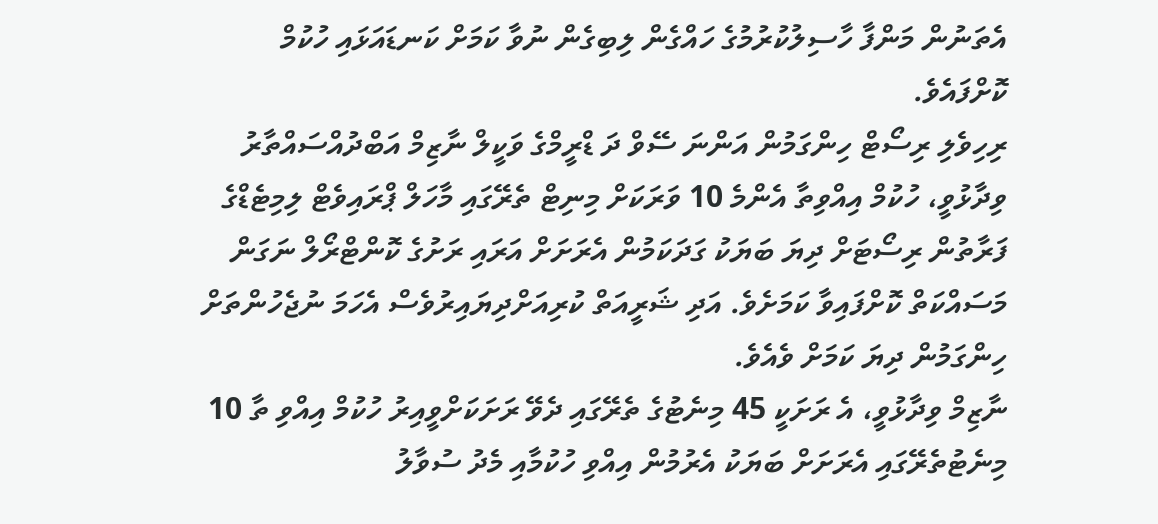އެތަނުން މަންފާ ހާސިލުކުރުމުގެ ހައްގެން ލިބިގެން ނުވާ ކަމަށް ކަނޑައަޅައި ހުކުމް ކޮށްފައެވެ.
ރިހިވެލި ރިސޯޓް ހިންގަމުން އަންނަ ސޭވް ދަ ޑްރީމްގެ ވަކީލް ނާޒިމް އަބްދުއްސައްތާރު ވިދާޅުވީ، ހުކުމް އިއްވިތާ އެންމެ 10 ވަރަކަށް މިނިޓް ތެރޭގައި މާހަލް ޕްރައިވެޓް ލިމިޓެޑްގެ ފަރާތުން ރިސޯޓަށް ދިޔަ ބަޔަކު ގަދަކަމުން އެރަށަށް އަރައި ރަށުގެ ކޮންޓްރޯލް ނަގަން މަސައްކަތް ކޮށްފައިވާ ކަމަށެވެ. އަދި ޝަރީއަތް ކުރިއަށްދިޔައިރުވެސް އެހަމަ ނުޖެހުންތަށް ހިންގަމުން ދިޔަ ކަމަށް ވެއެވެ.
ނާޒިމް ވިދާޅުވީ، އެ ރަށަކީ 45 މިނެޓުގެ ތެރޭގައި ދެވޭ ރަށަކަށްވީއިރު ހުކުމް އިއްވި ތާ 10 މިނެޓުތެރޭގައި އެރަށަށް ބަޔަކު އެރުމުން އިއްވި ހުކުމާއި މެދު ސުވާލު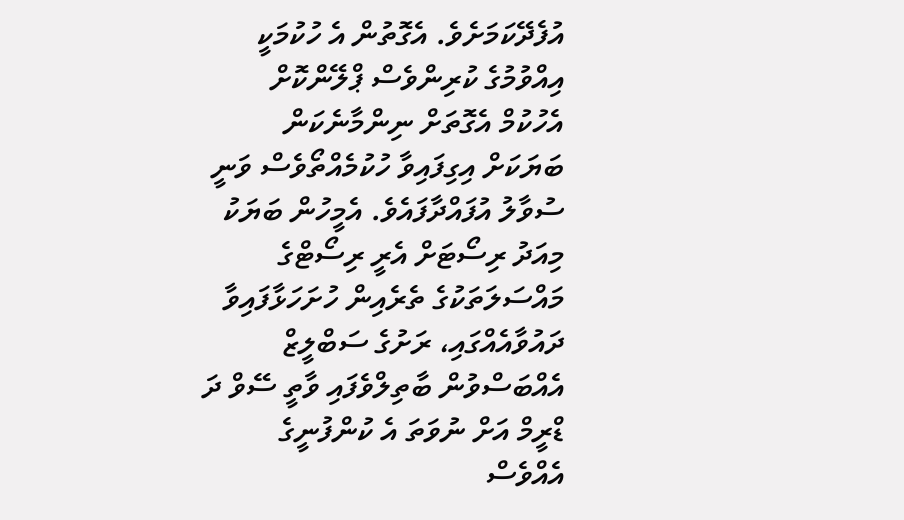އުފެދޭކަމަށެވެ. އެގޮތުން އެ ހުކުމަކީ އިއްވުމުގެ ކުރިންވެސް ޕްލޭންކޮށް އެހުކުމް އެގޮތަށް ނިންމާނެކަން ބަޔަކަށް އިގިފައިވާ ހުކުމެއްތޯވެސް ވަނީ ސުވާލު އުފައްދާފައެވެ. އެމީހުން ބަޔަކު މިއަދު ރިސޯޓަށް އެރީ ރިސޯޓްގެ މައްސަލަތަކުގެ ތެރެއިން ހުށަހަޅާފައިވާ ދައުވާއެއްގައި، ރަށުގެ ސަބްލީޒް އެއްބަސްވުން ބާތިލްވެފައި ވާތީ ސޭވް ދަ ޑްރީމް އަށް ނުވަތަ އެ ކުންފުނީގެ އެއްވެސް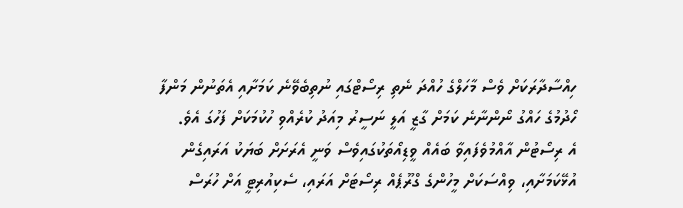ހިއްސާދާރަކަށް ވެސް މާހަލްގެ ހުއްދަ ނެތި ރިސޯޓްގައި ނުތިބެވޭނެ ކަމަށާއި އެތަނުން މަންފާ ހޯދުމުގެ ހައްގު ނޯންނާނެ ކަމަށް ގާޒީ އަލީ ނަސީރު މިއަދު ކުރެއްވި ހުކުމަކަށް ފަހުގަ އެވެ.
އެ ރިސޯޓުން އާއްމުވެފައިވާ ބައެއް ވީޑިއޯތަކުގައިވެސް ވަނީ އެރަށަށް ބަޔަކު އަރައިގެން އުޅޭކަމަށާއި، ވިއްސަކަށް މީހުންގެ ގްރޫޕެއް ރިސޯޓަށް އަރައި، ސެކިއުރިޓީ އަށް ހުރަސް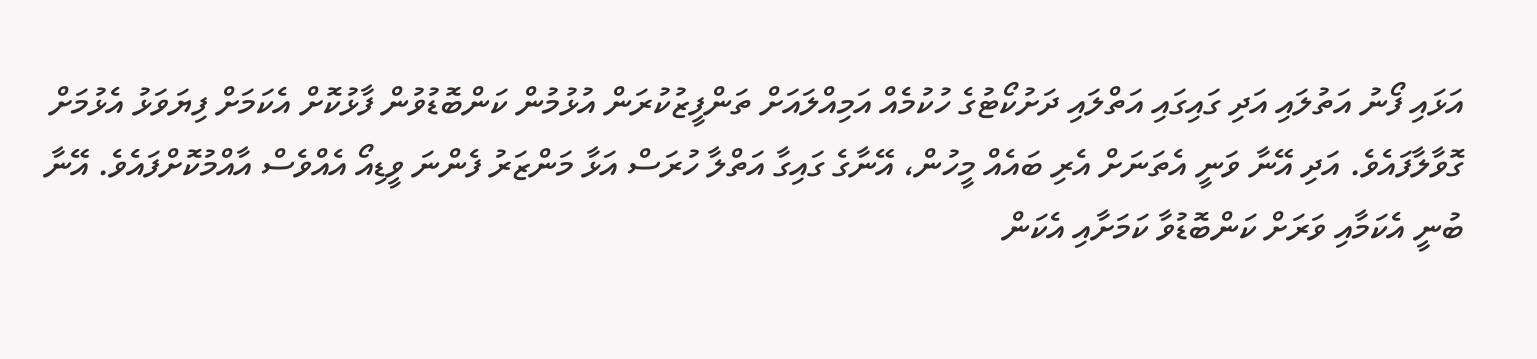އަޅައި ފޯނު އަތުލައި އަދި ގައިގައި އަތްލައި ދަށުކޯޓުގެ ހުކުމެއް އަމިއްލައަށް ތަންފީޒުކުރަން އުޅުމުން ކަންބޮޑުވުން ފާޅުކޮށް އެކަމަށް ފިޔަވަޅު އެޅުމަށް ގޮވާލާފައެވެ. އަދި އޭނާ ވަނީ އެތަނަށް އެރި ބައެއް މީހުން، އޭނާގެ ގައިގާ އަތްލާ ހުރަސް އަޅާ މަންޒަރު ފެންނަ ވީޑިއޯ އެއްވެސް އާއްމުކޮށްފައެވެ. އޭނާ ބުނީ އެކަމާއި ވަރަށް ކަންބޮޑުވާ ކަމަށާއި އެކަން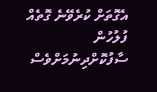އެގޮތަށް ކުރެވޭނެ ގޮތެއް ފުލުހުން ސާފުކޮށްދިނުމަށްވެސް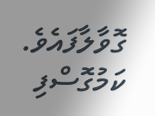ގޮވާލާފައެވެ.
ކަމުގޮސްފި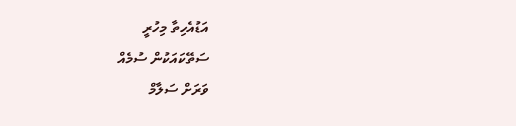އަޑުއެހިތާ މިހުރީ
ސަތޭކައަކުން ސުމެއް
ވަރަށް ސަލާމް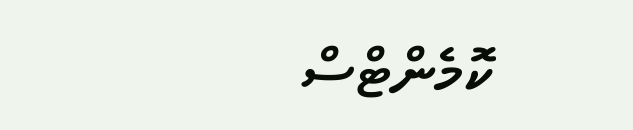ކޮމެންޓްސް